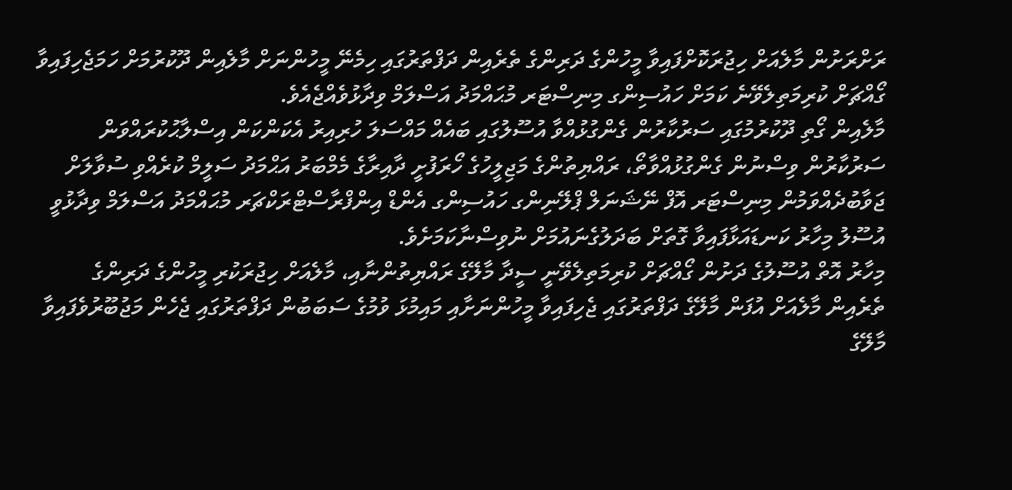ރަށްރަށުން މާލެއަށް ހިޖުރަކޮށްފައިވާ މީހުންގެ ދަރިންގެ ތެރެއިން ދަފްތަރުގައި ހިމެނޭ މީހުންނަށް މާލެއިން ދޫކުރުމަށް ހަމަޖެހިފައިވާ ގޯއްޗަށް ކުރިމަތިލެވޭނެ ކަމަށް ހައުސިންގ މިނިސްޓަރ މުޙައްމަދު އަސްލަމް ވިދާޅުވެއްޖެއެވެ.
މާލެއިން ގޯތި ދޫކުރުމުގައި ސަރުކާރުން ގެންގުޅުއްވާ އުސޫލުގައި ބައެއް މައްސަލަ ހުރިއިރު އެކަންކަން އިސްލާޙުކުރައްވަން ސަރުކާރުން ވިސްނުން ގެންގުޅުއްވާތޯ، ރައްޔިތުންގެ މަޖިލީހުގެ ހޯރަފުށީ ދާއިރާގެ މެމްބަރު އަޙްމަދު ސަލީމް ކުރެއްވި ސުވާލަށް ޖަވާބުދެއްވަމުން މިނިސްޓަރ އޮފް ނޭޝަނަލް ޕްލޭނިންގ ހައުސިންގ އެންޑް އިންފްރާސްޓްރަކްޗަރ މުޙައްމަދު އަސްލަމް ވިދާޅުވީ އުސޫލު މިހާރު ކަނޑައަޅާފައިވާ ގޮތަށް ބަދަލުގެނައުމަށް ނުވިސްނާކަމަށެވެ.
މިހާރު އޮތް އުސޫލުގެ ދަށުން ގޯއްޗަށް ކުރިމަތިލެވޭނީ ސީދާ މާލޭގެ ރައްޔިތުންނާއި، މާލެއަށް ހިޖުރަކުރި މީހުންގެ ދަރިންގެ ތެރެއިން މާލެއަށް އުފަން މާލޭގެ ދަފްތަރުގައި ޖެހިފައިވާ މީހުންނަށާއި މައިމުޅަ ވުމުގެ ސަބަބުން ދަފްތަރުގައި ޖެހެން މަޖުބޫރުވެފައިވާ މާލޭގެ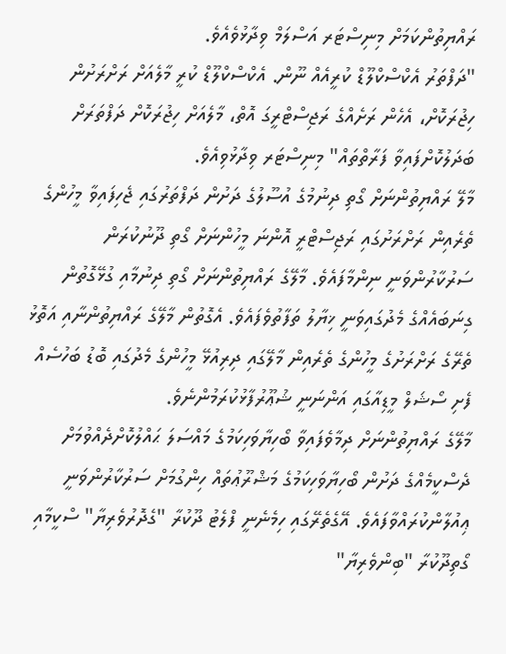ރައްޔިތުންކަމަށް މިނިސްޓަރ އަސްލަމް ވިދާޅުވެއެވެ.
"ދަފްތަރު އެކްސްކްލޫޑް ކުރީއެއް ނޫން. އެކްސްކްލޫޑް ކުރީ މާލެއަށް ރަށްރަށުން ހިޖުރަކޮށް، އެހެން ރަށެއްގެ ރަޖިސްޓްރީގަ އޮތް، މާލެއަށް ހިޖުރަކޮށް ދަފްތަރަށް ބަދަލުކޮށްފައިވާ ފަރާތްތައް" މިނިސްޓަރ ވިދާޅުވިއެވެ.
މާލޭ ރައްޔިތުންނަށް ގޯތި ދިނުމުގެ އުސޫލުގެ ދަށުން ދަފްތަރުގައި ޖެހިފައިވާ މީހުންގެ ތެރެއިން ރަށްރަށުގައި ރަޖިސްޓްރީ އޮންނަ މީހުންނަށް ގޯތި ދޫނުކުރަން ސަރުކާރުންވަނީ ނިންމާފައެވެ. މާލޭގެ ރައްޔިތުންނަށް ގޯތި ދިނުމާއި ގުޅޭގޮތުން ގިނަބައެއްގެ މެދުގައިވަނީ ޚިޔާލު ތަފާތުވެފައެވެ. އެގޮތުން މާލޭގެ ރައްޔިތުންނާއި އަތޮޅު ތެރޭގެ ރަށްރަށުގެ މީހުންގެ ތެރެއިން މާލޭގައި ދިރިއުޅޭ މީހުންގެ މެދުގައި ބޮޑު ބަހުސެއް ފެށި ސޯޝަލް މީޑިއާގައި އަންނަނީ ޝުޢޫރުފާޅުކުރަމުންނެވެ.
މާލޭގެ ރައްޔިތުންނަށް ދިމާވެފައިވާ ބޯހިޔާވަހިކަމުގެ މައްސަލަ ޙައްލުކޮށްދެއްވުމަށް ދެސްކީމެއްގެ ދަށުން ބޯހިޔާވަހިކަމުގެ މަޝްރޫޢުތައް ހިންގުމަށް ސަރުކާރުންވަނީ ޢިއުލާންކުރައްވާފައެވެ. އޭގެތެރޭގައި ހިމެނެނީ ފްލެޓު ދޫކުރާ "ގެދޮރުވެރިޔާ" ސްކީމާއި ގޯތިދޫކުރާ "ބިންވެރިޔާ"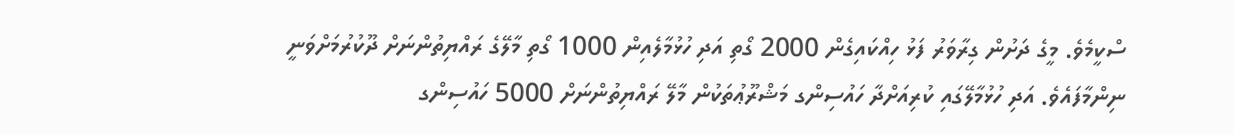ސްކީމެވެ. މީގެ ދަށުން ގިރާވަރު ފަޅު ހިއްކައިގެން 2000 ގޯތި އަދި ހުޅުމާލެއިން 1000 ގޯތި މާލޭގެ ރައްޔިތުންނަށް ދޫކުރުމަށްވަނީ ނިންމާފައެވެ. އަދި ހުޅުމާލޭގައި ކުރިއަށްދާ ހައުސިންގ މަޝްރޫޢުތަކުން މާލޭ ރައްޔިތުންނަށް 5000 ހައުސިންގ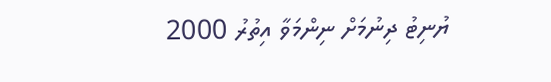ޔުނިޓު ދިނުމަށް ނިންމަވާ އިތުރު 2000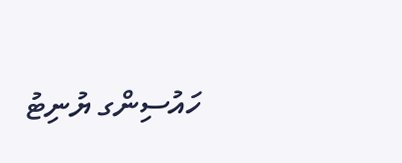ހައުސިންގ ޔުނިޓު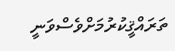ތަރައްޤީކުރުމަށްވެސްވަނީ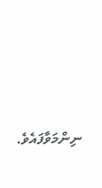ނިންމަވާފައެވެ.